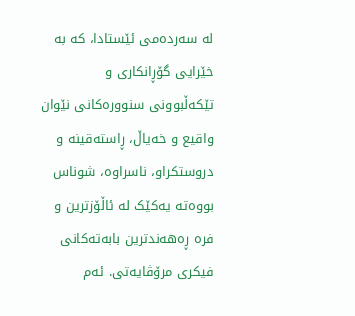لە سەردەمی ئێستادا، کە بە خێرایی گۆڕانکاری و تێکەڵبوونی سنوورەکانی نێوان واقیع و خەیاڵ، ڕاستەقینە و دروستکراو، ناسراوە، شوناس بووەتە یەکێک لە ئاڵۆزترین و فرە ڕەهەندترین بابەتەکانی فیکری مرۆڤایەتی. ئەم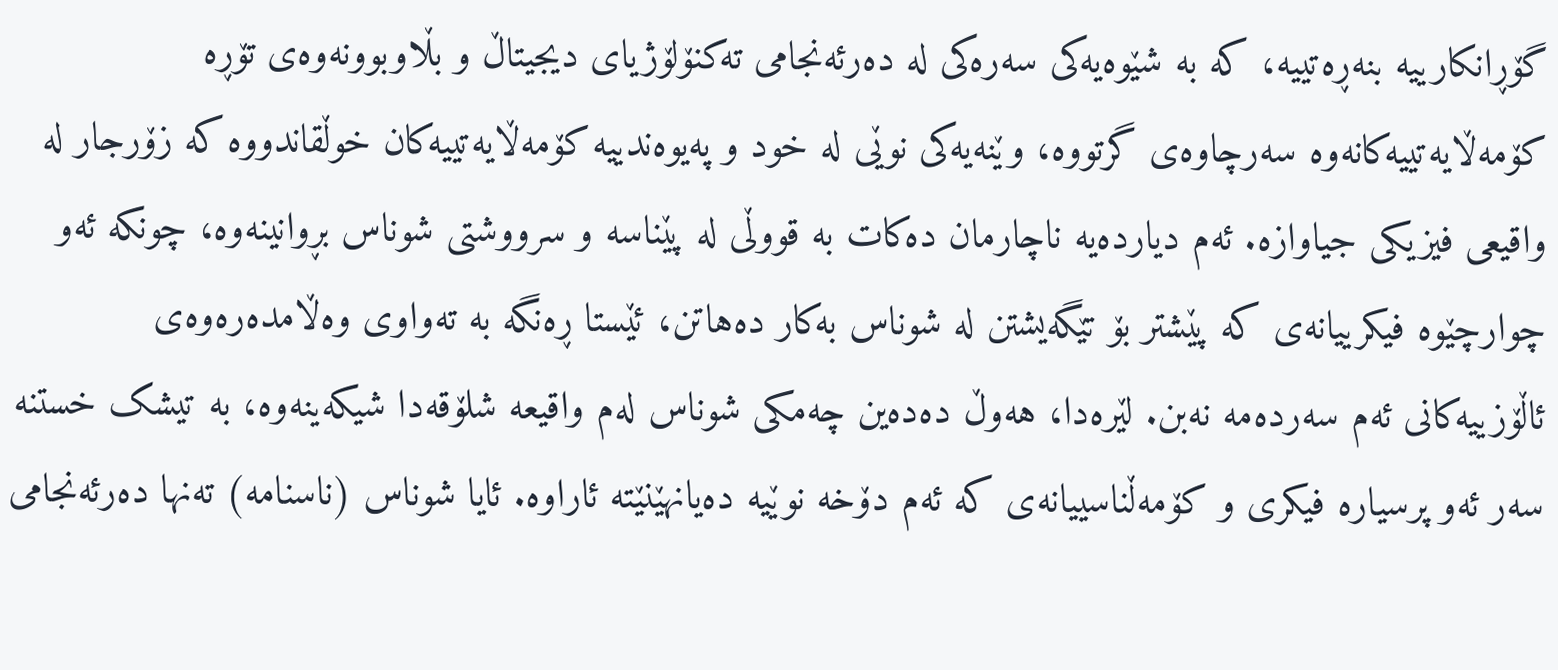گۆڕانکارییە بنەڕەتییە، کە بە شێوەیەکی سەرەکی لە دەرئەنجامی تەکنۆلۆژیای دیجیتاڵ و بڵاوبوونەوەی تۆڕە کۆمەڵایەتییەکانەوە سەرچاوەی گرتووە، وێنەیەکی نوێی لە خود و پەیوەندییە کۆمەڵایەتییەکان خوڵقاندووە کە زۆرجار لە واقیعی فیزیکی جیاوازە. ئەم دیاردەیە ناچارمان دەکات بە قووڵی لە پێناسە و سرووشتی شوناس بڕوانینەوە، چونکە ئەو چوارچێوە فیکرییانەی کە پێشتر بۆ تێگەیشتن لە شوناس بەکار دەهاتن، ئێستا ڕەنگە بە تەواوی وەڵامدەرەوەی ئاڵۆزییەکانی ئەم سەردەمە نەبن. لێرەدا، هەوڵ دەدەین چەمکی شوناس لەم واقیعە شلۆقەدا شیکەینەوە، بە تیشک خستنە سەر ئەو پرسیارە فیکری و کۆمەڵناسییانەی کە ئەم دۆخە نوێیە دەیانهێنێتە ئاراوە. ئایا شوناس (ناسنامە) تەنها دەرئەنجامی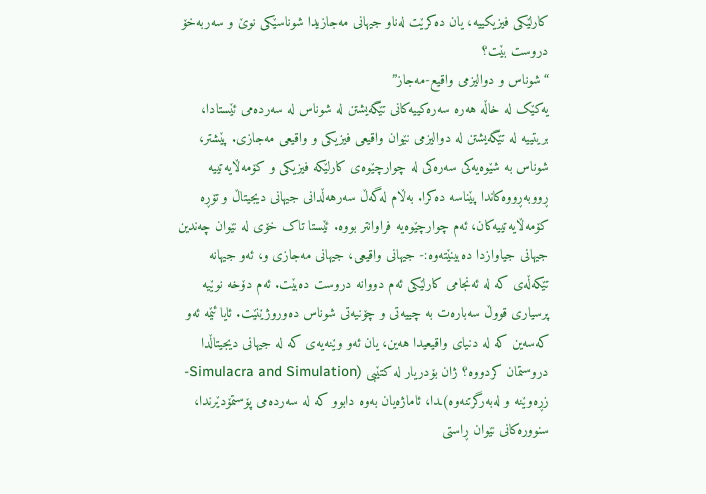کارلێکی فیزیکییە، یان دەکرێت لەناو جیهانی مەجازیدا شوناسێکی نوێ و سەربەخۆ دروست بێت؟
“شوناس و دوالیزمی واقیع-مەجاز”
یەکێک لە خاڵە هەرە سەرەکییەکانی تێگەیشتن لە شوناس لە سەردەمی ئێستادا، بریتییە لە تێگەیشتن لە دوالیزمی نێوان واقیعی فیزیکی و واقیعی مەجازی. پێشتر، شوناس بە شێوەیەکی سەرەکی لە چوارچێوەی کارلێکە فیزیکی و کۆمەڵایەتییە ڕووبەڕووەکاندا پێناسە دەکرا. بەڵام لەگەڵ سەرهەڵدانی جیهانی دیجیتاڵ و تۆڕە کۆمەڵایەتییەکان، ئەم چوارچێوەیە فراوانتر بووە. ئێستا تاک خۆی لە نێوان چەندین جیهانی جیاوازدا دەبینێتەوە:- جیهانی واقیعی، جیهانی مەجازی و، ئەو جیهانە تێکەڵەی کە لە ئەنجامی کارلێکی ئەم دووانە دروست دەبێت. ئەم دۆخە نوێیە پرسیاری قووڵ سەبارەت بە چییەتی و چۆنیەتی شوناس دەوروژێنێت. ئایا ئێمە ئەو کەسەین کە لە دنیای واقیعیدا هەین، یان ئەو وێنەیەی کە لە جیهانی دیجیتاڵدا دروستمان کردووە؟ ژان بۆدریار لە کتێبی (Simulacra and Simulation- زڕەوێنە و لەبەرگرتنەوە)ـدا، ئاماژەیان بەوە دابوو کە لە سەردەمی پۆستمۆدێرندا، سنوورەکانی نێوان ڕاستی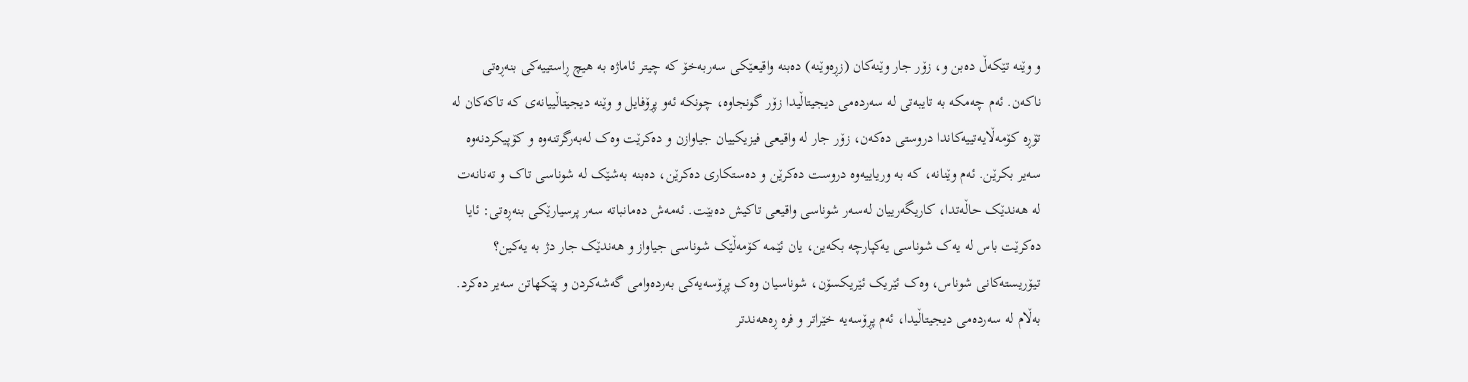و وێنە تێکەڵ دەبن و، زۆر جار وێنەکان (زڕەوێنە) دەبنە واقیعێکی سەربەخۆ کە چیتر ئاماژە بە هیچ ڕاستییەکی بنەڕەتی ناکەن. ئەم چەمکە بە تایبەتی لە سەردەمی دیجیتاڵیدا زۆر گونجاوە، چونکە ئەو پڕۆفایل و وێنە دیجیتاڵییانەی کە تاکەکان لە تۆڕە کۆمەڵایەتییەکاندا دروستی دەکەن، زۆر جار لە واقیعی فیزیکییان جیاوازن و دەکرێت وەک لەبەرگرتنەوە و کۆپیکردنەوە سەیر بکرێن. ئەم وێنانە، کە بە وریاییەوە دروست دەکرێن و دەستکاری دەکرێن، دەبنە بەشێک لە شوناسی تاک و تەنانەت لە هەندێک حاڵەتدا، کاریگەرییان لەسەر شوناسی واقیعی تاکیش دەبێت. ئەمەش دەمانباتە سەر پرسیارێکی بنەڕەتی: ئایا دەکرێت باس لە یەک شوناسی یەکپارچە بکەین، یان ئێمە کۆمەڵێک شوناسی جیاواز و هەندێک جار دژ بە یەکین؟ تیۆریستەکانی شوناس، وەک ئێریک ئێریکسۆن، شوناسیان وەک پڕۆسەیەکی بەردەوامی گەشەکردن و پێکهاتن سەیر دەکرد. بەڵام لە سەردەمی دیجیتاڵیدا، ئەم پڕۆسەیە خێراتر و فرە ڕەهەندتر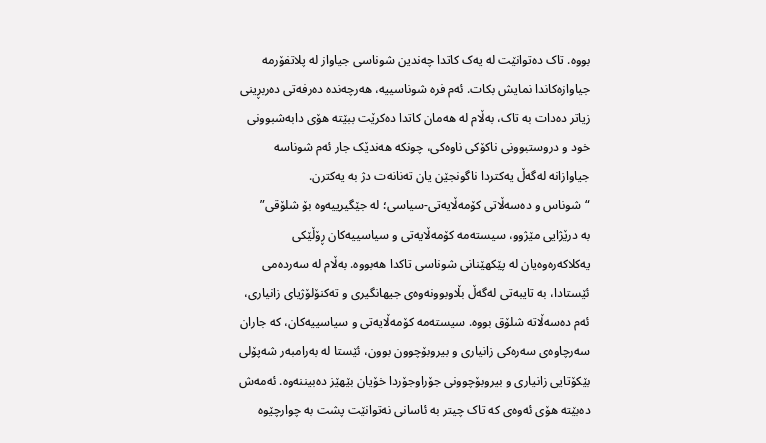بووە. تاک دەتوانێت لە یەک کاتدا چەندین شوناسی جیاواز لە پلاتفۆرمە جیاوازەکاندا نمایش بکات. ئەم فرە شوناسییە، هەرچەندە دەرفەتی دەربڕینی زیاتر دەدات بە تاک، بەڵام لە هەمان کاتدا دەکرێت ببێتە هۆی دابەشبوونی خود و دروستبوونی ناکۆکی ناوەکی، چونکە هەندێک جار ئەم شوناسە جیاوازانە لەگەڵ یەکتردا ناگونجێن یان تەنانەت دژ بە یەکترن.
“شوناس و دەسەڵاتی کۆمەڵایەتی-سیاسی؛ لە جێگیرییەوە بۆ شلۆقی”
بە درێژایی مێژوو، سیستەمە کۆمەڵایەتی و سیاسییەکان ڕۆڵێکی یەکلاکەرەوەیان لە پێکهێنانی شوناسی تاکدا هەبووە. بەڵام لە سەردەمی ئێستادا، بە تایبەتی لەگەڵ بڵاوبوونەوەی جیهانگیری و تەکنۆلۆژیای زانیاری، ئەم دەسەڵاتە شلۆق بووە. سیستەمە کۆمەڵایەتی و سیاسییەکان، کە جاران سەرچاوەی سەرەکی زانیاری و بیروبۆچوون بوون، ئێستا لە بەرامبەر شەپۆلی بێکۆتایی زانیاری و بیروبۆچوونی جۆراوجۆردا خۆیان بێهێز دەبیننەوە. ئەمەش دەبێتە هۆی ئەوەی کە تاک چیتر بە ئاسانی نەتوانێت پشت بە چوارچێوە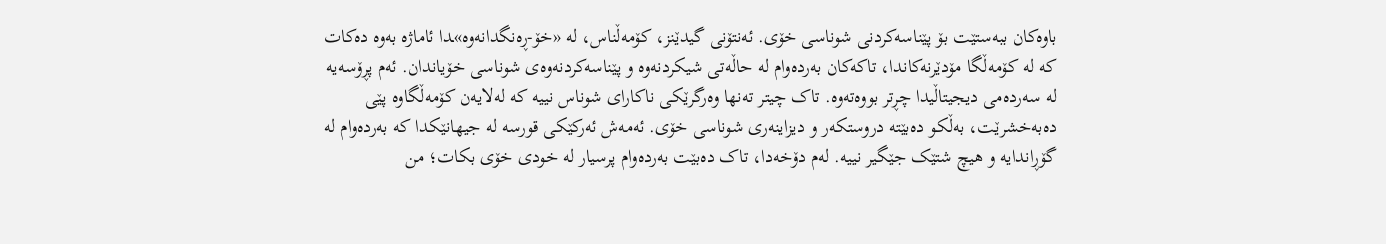باوەکان ببەستێت بۆ پێناسەکردنی شوناسی خۆی. ئەنتۆنی گیدێنز، کۆمەڵناس، لە «خۆ-ڕەنگدانەوە»ـدا ئاماژە بەوە دەکات کە لە کۆمەڵگا مۆدێرنەکاندا، تاکەکان بەردەوام لە حاڵەتی شیکردنەوە و پێناسەکردنەوەی شوناسی خۆیاندان. ئەم پڕۆسەیە لە سەردەمی دیجیتاڵیدا چڕتر بووەتەوە. تاک چیتر تەنها وەرگرێکی ناکارای شوناس نییە کە لەلایەن کۆمەڵگاوە پێی دەبەخشرێت، بەڵکو دەبێتە دروستکەر و دیزاینەری شوناسی خۆی. ئەمەش ئەرکێکی قورسە لە جیهانێکدا کە بەردەوام لە گۆڕاندایە و هیچ شتێک جێگیر نییە. لەم دۆخەدا، تاک دەبێت بەردەوام پرسیار لە خودی خۆی بکات؛ من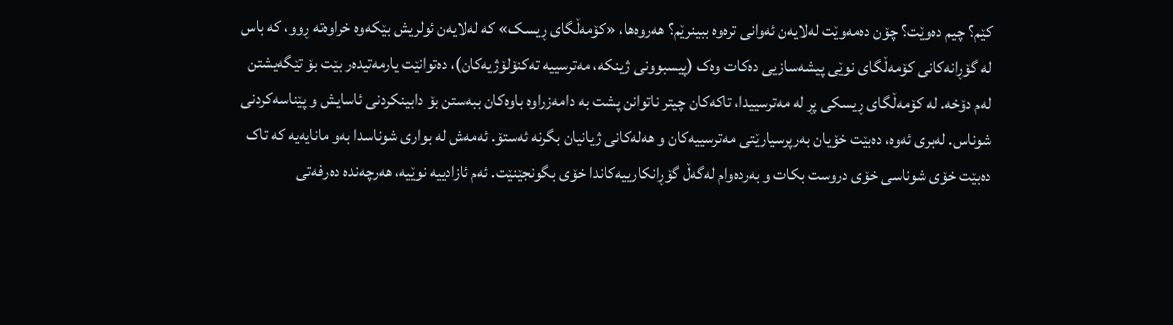کێم؟ چیم دەوێت؟ چۆن دەمەوێت لەلایەن ئەوانی ترەوە ببینرێم؟ هەروەها، «کۆمەڵگای ڕیسک» کە لەلایەن ئولریش بێکەوە خراوەتە ڕوو، کە باس لە گۆڕانەکانی کۆمەڵگای نوێی پیشەسازیی دەکات وەک (پیسبوونی ژینکە، مەترسییە تەکنۆلۆژیەکان)، دەتوانێت یارمەتیدەر بێت بۆ تێگەیشتن لەم دۆخە. لە کۆمەڵگای ڕیسکی پڕ لە مەترسییدا، تاکەکان چیتر ناتوانن پشت بە دامەزراوە باوەکان ببەستن بۆ دابینکردنی ئاسایش و پێناسەکردنی شوناس. لەبری ئەوە، دەبێت خۆیان بەرپرسیارێتی مەترسییەکان و هەلەکانی ژیانیان بگرنە ئەستۆ. ئەمەش لە بواری شوناسدا بەو مانایەیە کە تاک دەبێت خۆی شوناسی خۆی دروست بکات و بەردەوام لەگەڵ گۆڕانکارییەکاندا خۆی بگونجێنێت. ئەم ئازادییە نوێیە، هەرچەندە دەرفەتی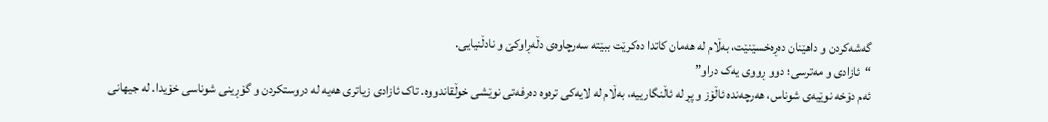گەشەکردن و داهێنان دەڕەخسێنێت، بەڵام لە هەمان کاتدا دەکرێت ببێتە سەرچاوەی دڵەڕاوکێ و نادڵنیایی.
“ئازادی و مەترسی؛ دوو ڕووی یەک دراو”
ئەم دۆخە نوێیەی شوناس، هەرچەندە ئاڵۆز و پڕ لە ئاڵنگارییە، بەڵام لە لایەکی ترەوە دەرفەتی نوێشی خوڵقاندووە. تاک ئازادی زیاتری هەیە لە دروستکردن و گۆڕینی شوناسی خۆیدا. لە جیهانی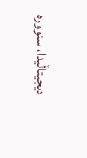دیجیتاڵیدا، سنوورە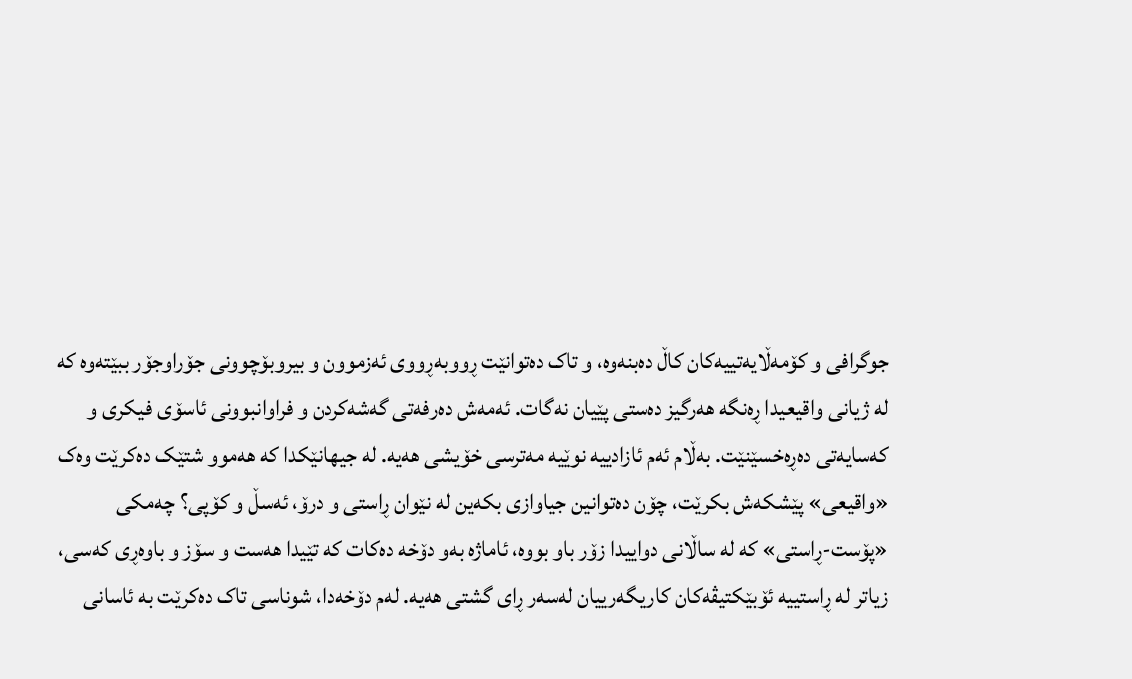جوگرافی و کۆمەڵایەتییەکان کاڵ دەبنەوە، و تاک دەتوانێت ڕووبەڕووی ئەزموون و بیروبۆچوونی جۆراوجۆر ببێتەوە کە لە ژیانی واقیعیدا ڕەنگە هەرگیز دەستی پێیان نەگات. ئەمەش دەرفەتی گەشەکردن و فراوانبوونی ئاسۆی فیکری و کەسایەتی دەڕەخسێنێت. بەڵام ئەم ئازادییە نوێیە مەترسی خۆیشی هەیە. لە جیهانێکدا کە هەموو شتێک دەکرێت وەک «واقیعی» پێشکەش بکرێت، چۆن دەتوانین جیاوازی بکەین لە نێوان ڕاستی و درۆ، ئەسڵ و کۆپی؟ چەمکی «پۆست-ڕاستی» کە لە ساڵانی دواییدا زۆر باو بووە، ئاماژە بەو دۆخە دەکات کە تێیدا هەست و سۆز و باوەڕی کەسی، زیاتر لە ڕاستییە ئۆبێکتیڤەکان کاریگەرییان لەسەر ڕای گشتی هەیە. لەم دۆخەدا، شوناسی تاک دەکرێت بە ئاسانی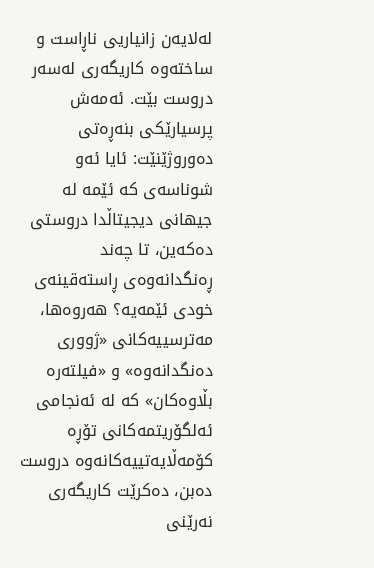لەلایەن زانیاریی ناڕاست و ساختەوە کاریگەری لەسەر دروست بێت. ئەمەش پرسیارێکی بنەڕەتی دەوروژێنێت: ئایا ئەو شوناسەی کە ئێمە لە جیهانی دیجیتاڵدا دروستی دەکەین، تا چەند ڕەنگدانەوەی ڕاستەقینەی خودی ئێمەیە؟ هەروەها، مەترسییەکانی «ژووری دەنگدانەوە» و «فیلتەرە بڵاوەکان» کە لە ئەنجامی ئەلگۆریتمەکانی تۆڕە کۆمەڵایەتییەکانەوە دروست دەبن، دەکرێت کاریگەری نەرێنی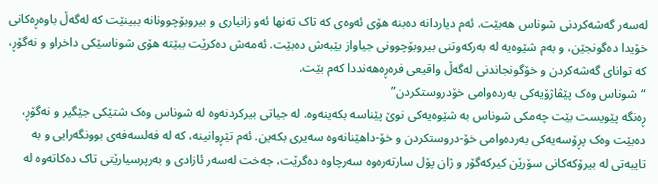لەسەر گەشەکردنی شوناس هەبێت. ئەم دیاردانە دەبنە هۆی ئەوەی کە تاک تەنها ئەو زانیاری و بیروبۆچوونانە ببینێت کە لەگەڵ باوەڕەکانی خۆیدا دەگونجێن، و بەم شێوەیە لە بەرکەوتنی بیروبۆچوونی جیاواز بێبەش دەبێت. ئەمەش دەکرێت ببێتە هۆی شوناسێکی داخراو و نەگۆڕ، کە توانای گەشەکردن و خۆگونجاندنی لەگەڵ واقیعی فرەڕەهەنددا کەم بێت.
“شوناس وەک پێڤاژۆیەکی بەردەوامی خۆدروستکردن”
ڕەنگە پێویست بێت چەمکی شوناس بە شێوەیەکی نوێ پێناسە بکەینەوە. لە جیاتی بیرکردنەوە لە شوناس وەک شتێکی جێگیر و نەگۆڕ، دەبێت وەک پڕۆسەیەکی بەردەوامی خۆ-دروستکردن و خۆ-داهێنانەوە سەیری بکەین. ئەم تێڕوانینە، کە لە فەلسەفەی بوونگەرایی و بە تایبەتی لە بیرۆکەکانی سۆرێن کیرکەگۆر و ژان پۆل سارتەرەوە سەرچاوە دەگرێت، جەخت لەسەر ئازادی و بەرپرسیارێتی تاک دەکاتەوە لە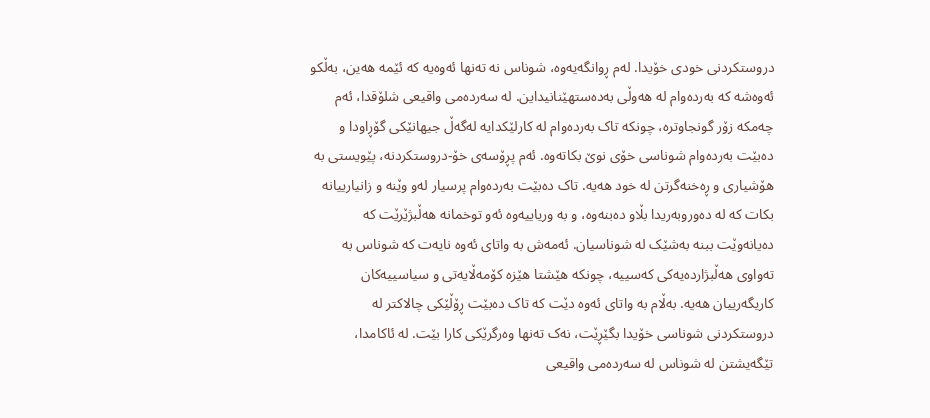دروستکردنی خودی خۆیدا. لەم ڕوانگەیەوە، شوناس نە تەنها ئەوەیە کە ئێمە هەین، بەڵکو ئەوەشە کە بەردەوام لە هەوڵی بەدەستهێنانیداین. لە سەردەمی واقیعی شلۆقدا، ئەم چەمکە زۆر گونجاوترە، چونکە تاک بەردەوام لە کارلێکدایە لەگەڵ جیهانێکی گۆڕاودا و دەبێت بەردەوام شوناسی خۆی نوێ بکاتەوە. ئەم پڕۆسەی خۆ-دروستکردنە، پێویستی بە هۆشیاری و ڕەخنەگرتن لە خود هەیە. تاک دەبێت بەردەوام پرسیار لەو وێنە و زانیارییانە بکات کە لە دەوروبەریدا بڵاو دەبنەوە، و بە وریاییەوە ئەو توخمانە هەڵبژێرێت کە دەیانەوێت ببنە بەشێک لە شوناسیان. ئەمەش بە واتای ئەوە نایەت کە شوناس بە تەواوی هەڵبژاردەیەکی کەسییە، چونکە هێشتا هێزە کۆمەڵایەتی و سیاسییەکان کاریگەرییان هەیە. بەڵام بە واتای ئەوە دێت کە تاک دەبێت ڕۆڵێکی چالاکتر لە دروستکردنی شوناسی خۆیدا بگێڕێت، نەک تەنها وەرگرێکی کارا بێت. لە ئاکامدا، تێگەیشتن لە شوناس لە سەردەمی واقیعی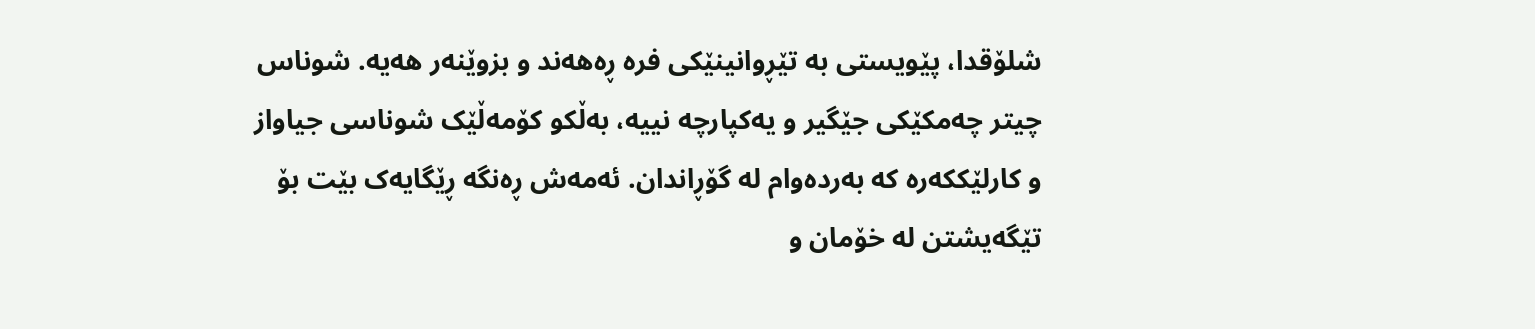شلۆقدا، پێویستی بە تێڕوانینێکی فرە ڕەهەند و بزوێنەر هەیە. شوناس چیتر چەمکێکی جێگیر و یەکپارچە نییە، بەڵکو کۆمەڵێک شوناسی جیاواز و کارلێککەرە کە بەردەوام لە گۆڕاندان. ئەمەش ڕەنگە ڕێگایەک بێت بۆ تێگەیشتن لە خۆمان و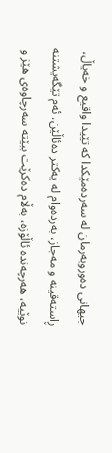جیهانی دەوروبەرمان لە سەردەمێکدا کە تێیدا واقیع و خەیاڵ، ڕاستەقینە و مەجاز، بەردەوام لە یەکتر دەئاڵێن. ئەم تێگەیشتنە نوێیە، هەرچەندە ئاڵۆزە، بەڵام دەکرێت ببێتە سەرچاوەی هێز و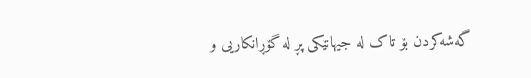گەشەکردن بۆ تاک لە جیهانێکی پڕ لە گۆڕانکاریی و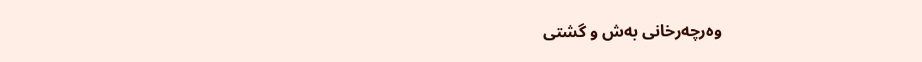وەرچەرخانی بەش و گشتی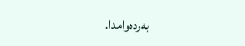بەردەوامدا.